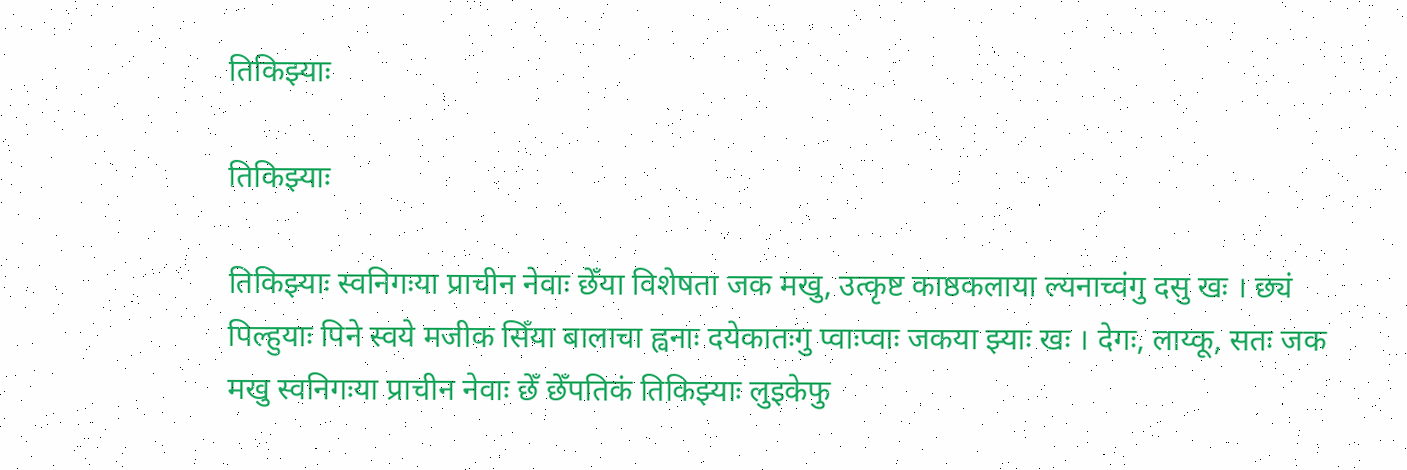तिकिझ्याः

तिकिझ्याः

तिकिझ्याः स्वनिगःया प्राचीन नेवाः छेँया विशेषता जक मखु, उत्कृष्ट काष्ठकलाया ल्यनाच्वंगु दसु खः । छ्यं पिल्हुयाः पिने स्वये मजीक सिँया बालाचा ह्वनाः दयेकातःगु प्वाःप्वाः जकया झ्याः खः । देगः, लाय्कू, सतः जक मखु स्वनिगःया प्राचीन नेवाः छेँ छेँपतिकं तिकिझ्याः लुइकेफु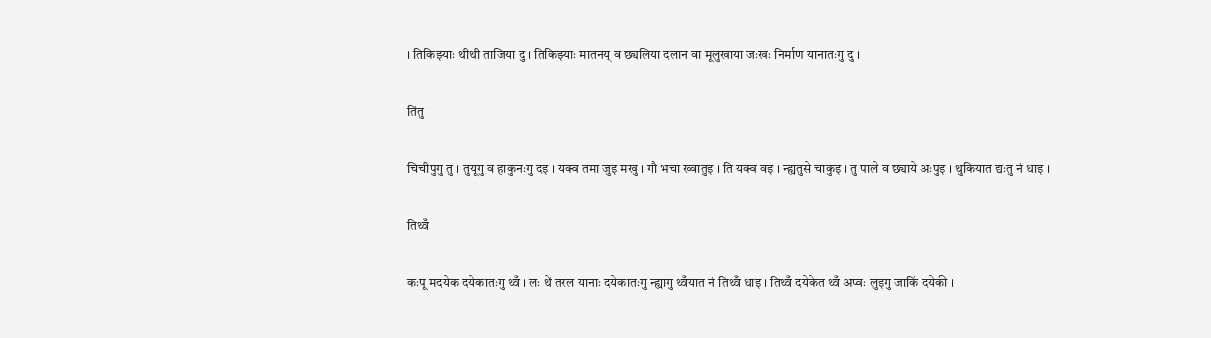। तिकिझ्याः थीथी ताजिया दु । तिकिझ्याः मातनय् व छ्यलिया दलान वा मूलुखाया जःखः निर्माण यानातःगु दु ।

तिंतु

चिचीपुगु तु । तुयूगु व हाकुनःगु दइ । यक्व तमा जुइ मखु । गौ भचा ख्वातुइ । ति यक्व वइ । न्ह्यतुसे चाकुइ । तु पाले व छ्याये अःपुइ । थुकियात द्यःतु नं धाइ ।

तिथ्वँ

कःपू मदयेक दयेकातःगु थ्वँ । लः थें तरल यानाः दयेकातःगु न्ह्यागु थ्वँयात नं तिथ्वँ धाइ । तिथ्वँ दयेकेत थ्वँ अप्वः लुइगु जाकिं दयेकी ।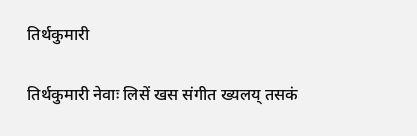तिर्थकुमारी

तिर्थकुमारी नेवाः लिसें खस संगीत ख्यलय्‌ तसकं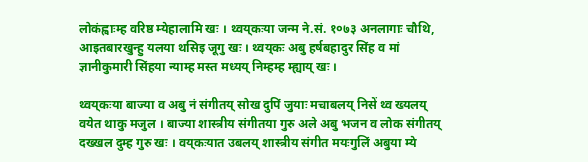लोकंह्वाःम्ह वरिष्ठ म्येहालामि खः । थ्वय्‌कःया जन्म ने.सं. १०७३ अनलागाः चौथि, आइतबारखुन्हु यलया थसिइ जूगु खः । थ्वय्‌कः अबु हर्षबहादुर सिंह व मां ज्ञानीकुमारी सिंहया न्याम्ह मस्त मध्यय्‌ निम्हम्ह म्ह्याय्‌ खः ।

थ्वय्‌कःया बाज्या व अबु नं संगीतय्‌ सोख दुपिं जुयाः मचाबलय्‌ निसें थ्व ख्यलय्‌ वयेत थाकु मजुल । बाज्या शास्त्रीय संगीतया गुरु अले अबु भजन व लोक संगीतय्‌ दख्खल दुम्ह गुरु खः । वय्‌कःयात उबलय्‌ शास्त्रीय संगीत मयःगुलिं अबुया म्ये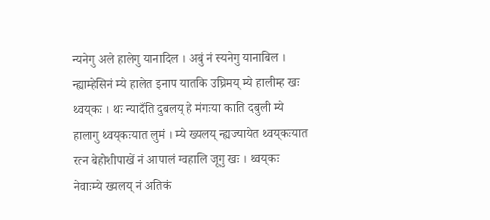न्यनेगु अले हालेगु यानादिल । अबुं नं स्यनेगु यानाबिल । न्ह्याम्हेसिनं म्ये हालेत इनाप यातकि उघ्रिमय्‌ म्ये हालीम्ह खः थ्वय्‌कः । थः न्यादँति दुबलय्‌ हे मंगःया काति दबुली म्ये हालागु थ्वय्‌कःयात लुमं । म्ये ख्यलय्‌ न्ह्यज्यायेत थ्वय्‌कःयात रत्न बेहोशीपाखें नं आपालं ग्वहालि जूगु खः । थ्वय्‌कः नेवाःम्ये ख्यलय्‌ नं अतिकं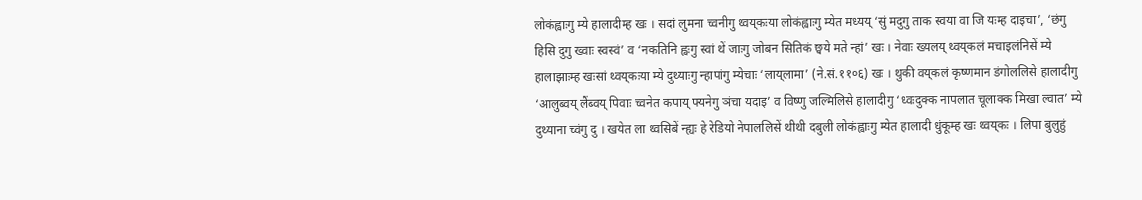लोकंह्वाःगु म्ये हालादीम्ह खः । सदां लुमना च्वनीगु थ्वय्‌कःया लोकंह्वाःगु म्येत मध्यय्‌ ‘सुं मदुगु ताक स्वया वा जि यःम्ह दाइचा’, ‘छंगु हिसि दुगु ख्वाः स्वस्वं’ व ‘नकतिनि ह्वःगु स्वां थें जाःगु जोबन सितिकं छ्वये मते न्हां’ खः । नेवाः ख्यलय्‌ थ्वय्‌कलं मचाइलंनिसें म्ये हालाझाःम्ह खःसां थ्वय्‌कःया म्ये दुथ्याःगु न्हापांगु म्येचाः ‘लाय्‌लामा’ (ने.सं.११०६) खः । थुकी वय्‌कलं कृष्णमान डंगोललिसे हालादीगु ‘आलुब्वय्‌ लैंब्वय्‌ पिवाः च्वनेत कपाय्‌ फ्यनेगु ञंचा यदाइ’ व विष्णु जल्मिलिसे हालादीगु ‘ध्वःदुक्क नापलात चूलाक्क मिखा ल्वात’ म्ये दुथ्याना च्वंगु दु । खयेत ला थ्वसिबें न्ह्यः हे रेडियो नेपाललिसें थीथी दबुली लोकंह्वाःगु म्येत हालादी धुंकूम्ह खः थ्वय्‌कः । लिपा बुलुहुं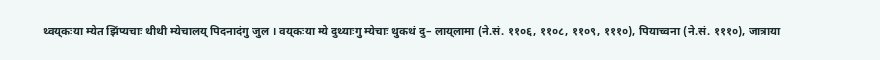थ्वय्‌कःया म्येत झिंप्यचाः थीथी म्येचालय्‌ पिदनादंगु जुल । वय्‌कःया म्ये दुथ्याःगु म्येचाः थुकथं दु– लाय्‌लामा (ने.सं. ११०६, ११०८, ११०९, १११०), पियाच्वना (ने.सं. १११०), जात्राया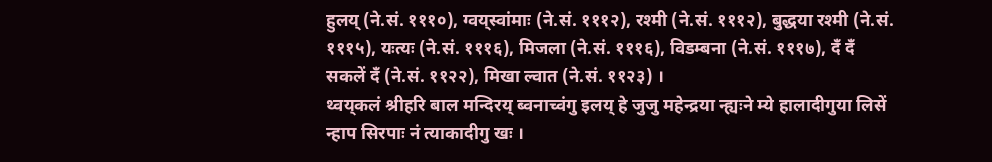हुलय्‌ (ने.सं. १११०), ग्वय्‌स्वांमाः (ने.सं. १११२), रश्मी (ने.सं. १११२), बुद्धया रश्मी (ने.सं. १११५), यःत्यः (ने.सं. १११६), मिजला (ने.सं. १११६), विडम्बना (ने.सं. १११७), दँ दँ सकलें दँ (ने.सं. ११२२), मिखा ल्वात (ने.सं. ११२३) ।
थ्वय्‌कलं श्रीहरि बाल मन्दिरय्‌ ब्वनाच्वंगु इलय्‌ हे जुजु महेन्द्रया न्ह्यःने म्ये हालादीगुया लिसें न्हाप सिरपाः नं त्याकादीगु खः ।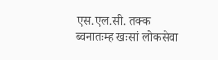एस.एल.सी. तक्क ब्वनातःम्ह खःसां लोकसेवा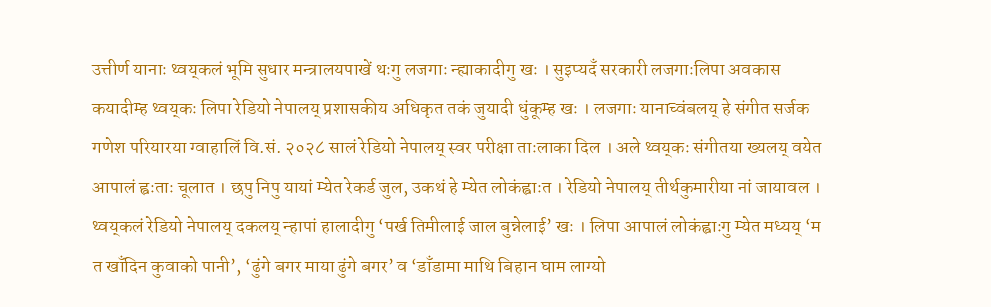उत्तीर्ण यानाः थ्वय्‌कलं भूमि सुधार मन्त्रालयपाखें थःगु लजगाः न्ह्याकादीगु खः । सुइप्यदँ सरकारी लजगाःलिपा अवकास कयादीम्ह थ्वय्‌कः लिपा रेडियो नेपालय्‌ प्रशासकीय अधिकृत तकं जुयादी धुंकूम्ह खः । लजगाः यानाच्वंबलय्‌ हे संगीत सर्जक गणेश परियारया ग्वाहालिं वि.सं. २०२८ सालं रेडियो नेपालय्‌ स्वर परीक्षा ताःलाका दिल । अले थ्वय्‌कः संगीतया ख्यलय्‌ वयेत आपालं ह्वःताः चूलात । छपु निपु यायां म्येत रेकर्ड जुल, उकथं हे म्येत लोकंह्वाःत । रेडियो नेपालय्‌ तीर्थकुमारीया नां जायावल । थ्वय्‌कलं रेडियो नेपालय्‌ दकलय्‌ न्हापां हालादीगु ‘पर्ख तिमीलाई जाल बुन्नेलाई’ खः । लिपा आपालं लोकंह्वाःगु म्येत मध्यय्‌ ‘म त खाँदिन कुवाको पानी’, ‘ढुंगे बगर माया ढुंगे बगर’ व ‘डाँडामा माथि बिहान घाम लाग्यो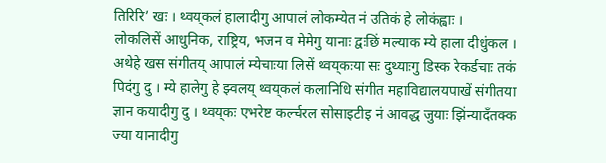तिरिरि’ खः । थ्वय्‌कलं हालादीगु आपालं लोकम्येत नं उतिकं हे लोकंह्वाः ।
लोकलिसें आधुनिक, राष्ट्रिय, भजन व मेमेगु यानाः द्वःछिं मल्याक म्ये हाला दीधुंकल । अथेहे खस संगीतय्‌ आपालं म्येचाःया लिसें थ्वय्‌कःया सः दुथ्याःगु डिस्क रेकर्डचाः तकं पिदंगु दु । म्ये हालेगु हे झ्वलय्‌ थ्वय्‌कलं कलानिधि संगीत महाविद्यालयपाखें संगीतया ज्ञान कयादीगु दु । थ्वय्‌कः एभरेष्ट कर्ल्चरल सोसाइटीइ नं आवद्ध जुयाः झिंन्यादँतक्क ज्या यानादीगु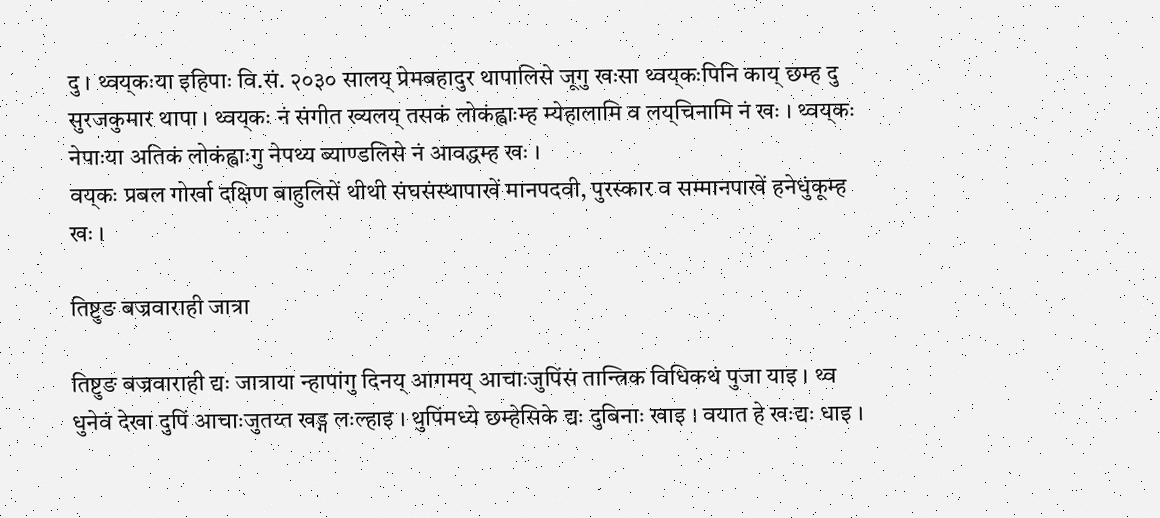दु । थ्वय्‌कःया इहिपाः वि.सं. २०३० सालय्‌ प्रेमबहादुर थापालिसे जूगु खःसा थ्वय्‌कःपिनि काय्‌ छम्ह दु सुरजकुमार थापा । थ्वय्‌कः नं संगीत ख्यलय्‌ तसकं लोकंह्वाःम्ह म्येहालामि व लय्‌चिनामि नं खः । थ्वय्‌कः नेपाःया अतिकं लोकंह्वाःगु नेपथ्य ब्याण्डलिसे नं आवद्धम्ह खः ।
वय्‌कः प्रबल गोर्खा दक्षिण बाहुलिसें थीथी संघसंस्थापाखें मानपदवी, पुरस्कार व सम्मानपाखें हनेधुंकूम्ह खः ।

तिष्टुङ बज्रवाराही जात्रा

तिष्टुङ बज्रवाराही द्यः जात्राया न्हापांगु दिनय् आगमय् आचाःजुपिंसं तान्त्रिक विधिकथं पुजा याइ । थ्व धुनेवं देखा दुपिं आचाःजुतय्त खड्ग लःल्हाइ । थुपिंमध्ये छम्हेसिके द्यः दुबिनाः खाइ । वयात हे खःद्यः धाइ ।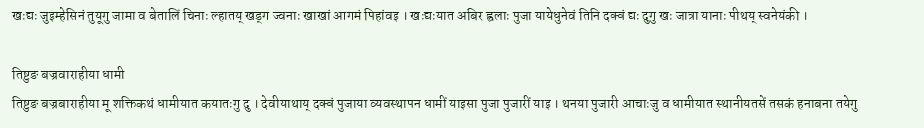खःद्यः जुइम्हेसिनं तुयूगु जामा व बेतालिं चिनाः ल्हातय् खड्ग ज्वनाः खाखां आगमं पिहांवइ । खःद्यःयात अबिर ह्वलाः पुजा यायेधुनेवं तिनि दक्वं द्यः दुगु खः जात्रा यानाः पीथय् स्वनेयंकी ।

तिष्टुङ बज्रवाराहीया धामी
तिष्टुङ बज्रबाराहीया मू शक्तिकथं धामीयात कयातःगु दु । देवीयाथाय् दक्वं पुजाया व्यवस्थापन धामीं याइसा पुजा पुजारीं याइ । थनया पुजारी आचाःजु व धामीयात स्थानीयतसें तसकं हनाबना तयेगु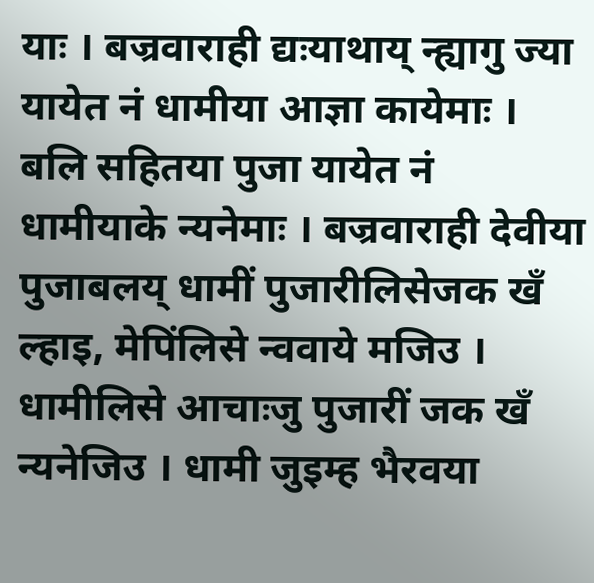याः । बज्रवाराही द्यःयाथाय् न्ह्यागु ज्या यायेत नं धामीया आज्ञा कायेमाः । बलि सहितया पुजा यायेत नं धामीयाके न्यनेमाः । बज्रवाराही देवीया पुजाबलय् धामीं पुजारीलिसेजक खँ ल्हाइ, मेपिंलिसे न्ववाये मजिउ । धामीलिसे आचाःजु पुजारीं जक खँ न्यनेजिउ । धामी जुइम्ह भैरवया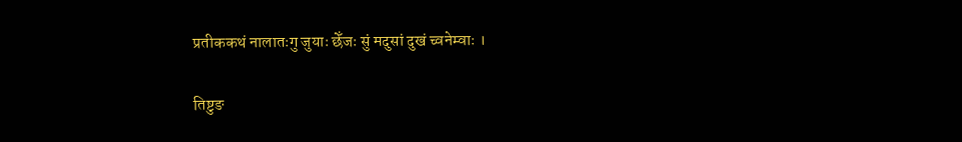प्रतीककथं नालातःगु जुयाः छेँजः सुं मदुसां दुखं च्वनेम्वाः ।

तिष्टुङ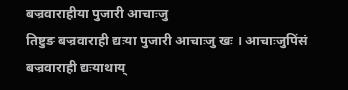बज्रवाराहीया पुजारी आचाःजु
तिष्टुङ बज्रवाराही द्यःया पुजारी आचाःजु खः । आचाःजुपिंसं बज्रवाराही द्यःयाथाय्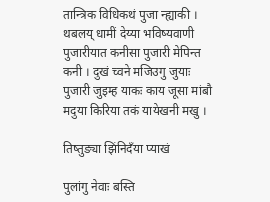तान्त्रिक विधिकथं पुजा न्ह्याकी । थबलय् धामीं देय्या भविष्यवाणी पुजारीयात कनीसा पुजारी मेपिन्त कनी । दुखं च्वने मजिउगु जुयाः पुजारी जुइम्ह याकः काय जूसा मांबौ मदुया किरिया तकं यायेखनी मखु ।

तिष्तुङ्या झिंनिदँया प्याखं

पुलांगु नेवाः बस्ति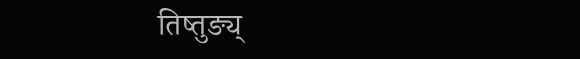तिष्तुङ्य्‌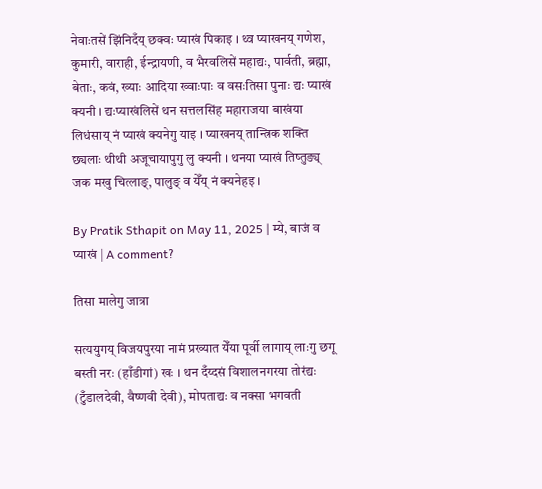नेवाःतसें झिंनिदँय्‌ छक्वः प्याखं पिकाइ । थ्व प्याखनय्‌ गणेश, कुमारी, वाराही, ईन्द्रायणी, व भैरवलिसें महाद्यः, पार्वती, ब्रह्मा, बेताः, कवं, ख्याः आदिया ख्वाःपाः व वसःतिसा पुनाः द्यः प्याखं क्यनी । द्यःप्याखंलिसें थन सत्तलसिंह महाराजया बाखंया लिधंसाय्‌ नं प्याखं क्यनेगु याइ । प्याखनय्‌ तान्त्रिक शक्ति छ्यलाः थीथी अजूचायापुगु लु क्यनी । थनया प्याखं तिष्तुङ्य्‌ जक मखु चित्लाङ्, पालुङ् व येँय्‌ नं क्यनेहइ ।

By Pratik Sthapit on May 11, 2025 | म्ये, बाजं व प्याखं | A comment?

तिसा मालेगु जात्रा

सत्ययुगय् विजयपुरया नामं प्रख्यात येँया पूर्वी लागाय् लाःगु छगू बस्ती नरः (हाँडीगां) खः । थन दँय्दसं विशालनगरया तोरंद्यः (टुँडालदेवी, वैष्णवी देवी), मोपताद्यः व नक्सा भगवती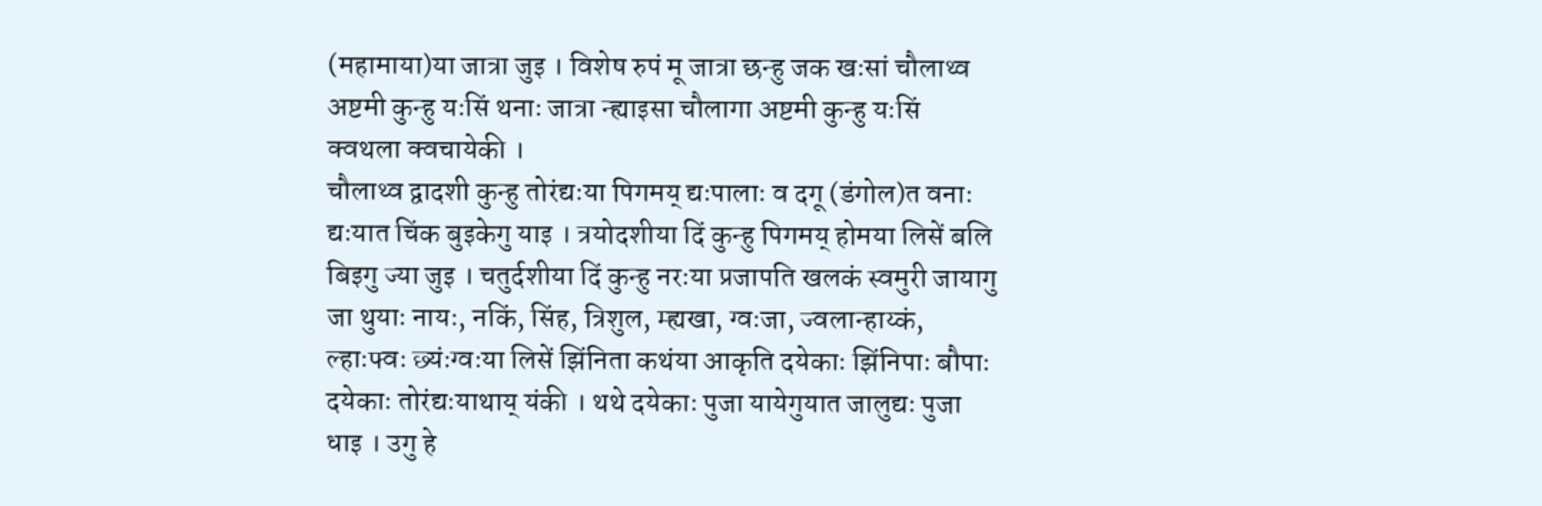(महामाया)या जात्रा जुइ । विशेष रुपं मू जात्रा छन्हु जक खःसां चौलाथ्व अष्टमी कुन्हु यःसिं थनाः जात्रा न्ह्याइसा चौलागा अष्टमी कुन्हु यःसिं क्वथला क्वचायेकी ।
चौलाथ्व द्वादशी कुन्हु तोरंद्यःया पिगमय् द्यःपालाः व दगू (डंगोल)त वनाः द्यःयात चिंक बुइकेगु याइ । त्रयोदशीया दिं कुन्हु पिगमय् होमया लिसें बलि बिइगु ज्या जुइ । चतुर्दशीया दिं कुन्हु नरःया प्रजापति खलकं स्वमुरी जायागु जा थुयाः नायः, नकिं, सिंह, त्रिशुल, म्ह्यखा, ग्वःजा, ज्वलान्हाय्कं, ल्हाःफ्वः छ्यंःग्वःया लिसें झिंनिता कथंया आकृति दयेकाः झिंनिपाः बौपाः दयेकाः तोरंद्यःयाथाय् यंकी । थथे दयेकाः पुजा यायेगुयात जालुद्यः पुजा धाइ । उगु हे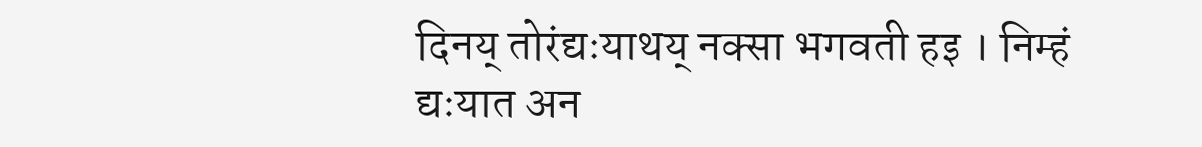दिनय् तोरंद्यःयाथय् नक्सा भगवती हइ । निम्हं द्यःयात अन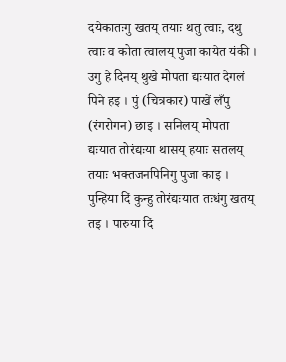दयेकातःगु खतय् तयाः थतु त्वाः, दथु त्वाः व कोता त्वालय् पुजा कायेत यंकी । उगु हे दिनय् थुखे मोपता द्यःयात देगलं पिने हइ । पुं (चित्रकार) पाखें लँपु (रंगरोगन) छाइ । सनिलय् मोपता द्यःयात तोरंद्यःया थासय् हयाः सतलय् तयाः भक्तजनपिनिगु पुजा काइ । पुन्हिया दिं कुन्हु तोरंद्यःयात तःधंगु खतय् तइ । पारुया दिं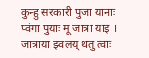कुन्हु सरकारी पुजा यानाः प्वंगा पुयाः मू जात्रा याइ । जात्राया झ्वलय् थतु त्वाः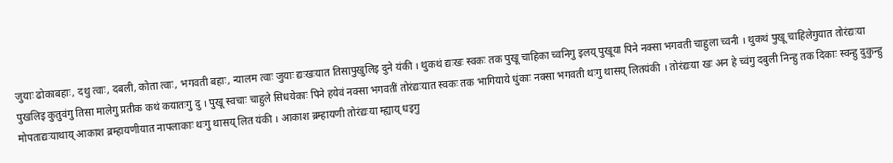जुयाः ढोकाबहाः, दथु त्वाः, दबली, कोता त्वाः, भगवती बहाः, न्यालम त्वाः जुयाः द्यःखःयात तिसापुखुलिइ दुने यंकी । थुकथं द्यःखः स्वकः तक पुखू चाहिका च्वनिगु इलय् पुखूया पिने नक्सा भगवती चाहुला च्वनी । थुकथं पुखू चाहिलेगुयात तोरंद्यःया पुखलिइ कुतुवंगु तिसा मालेगु प्रतीक कथं कयातःगु दु । पुखू स्वचाः चाहुले सिधयेकाः पिने हयेवं नक्सा भगवतीं तोरंद्यःयात स्वकः तक भागियाये धुंकाः नक्सा भगवती थःगु थासय् लितयंकी । तोरंद्यःया खः अन हे च्वंगु दबुली निन्हु तक दिकाः स्वन्हु दुकुन्हु मोपताद्यःयाथाय् आकाश ब्रम्हायणीयात नापलाकाः थःगु थासय् लित यंकी । आकाश ब्रम्हायणी तोरंद्यःया म्ह्याय् धइगु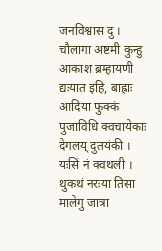जनविश्वास दु । चौलागा अष्टमी कुन्हु आकाश ब्रम्हायणी द्यःयात इहि, बाह्राः आदिया फुक्कं पुजाविधि क्वचायेकाः देगलय् दुतयंकी । यःसिं नं क्वथली । थुकथं नरःया तिसा मालेगु जात्रा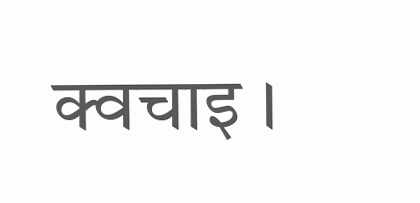क्वचाइ ।